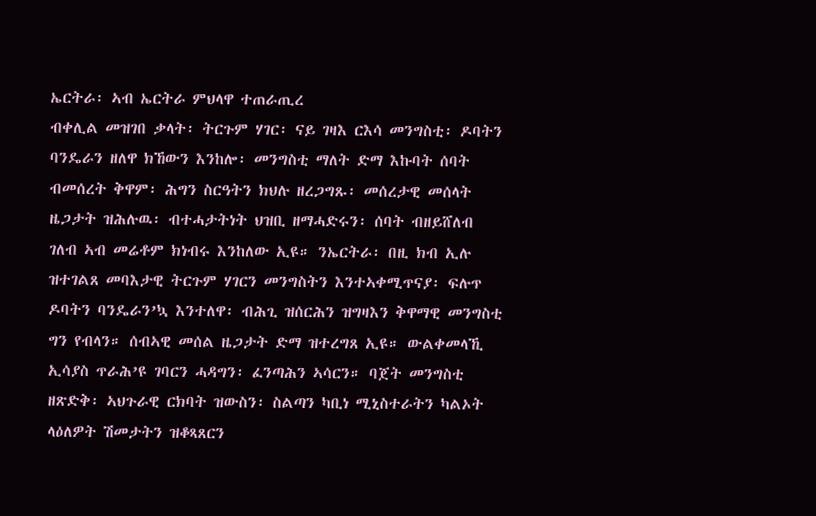ኤርትራ፡ ኣብ ኤርትራ ምህላዋ ተጠራጢረ
ብቀሊል መዝገበ ቃላት፡ ትርጉም ሃገር፡ ናይ ገዛእ ርእሳ መንግስቲ፡ ዶባትን ባንዴራን ዘለዋ ክኸውን እንከሎ፡ መንግስቲ ማለት ድማ እኩባት ሰባት ብመሰረት ቅዋም፡ ሕግን ስርዓትን ክህሉ ዘረጋግጹ፡ መሰረታዊ መሰላት ዜጋታት ዝሕሉዉ፡ ብተሓታትነት ህዝቢ ዘማሓድሩን፡ ሰባት ብዘይሸለብ ገለብ ኣብ መሬቶም ክነብሩ እንከለው ኢዩ። ንኤርትራ፡ በዚ ክብ ኢሉ ዝተገልጸ መባእታዊ ትርጉም ሃገርን መንግስትን እንተኣቀሚጥናያ፡ ፍሉጥ ዶባትን ባንዴራን’ኳ እንተለዋ፡ ብሕጊ ዝሰርሕን ዝግዛእን ቅዋማዊ መንግስቲ ግን የብላን። ሰብኣዊ መሰል ዜጋታት ድማ ዝተረግጸ ኢዩ። ውልቀመላኺ ኢሳያስ ጥራሕ’ዩ ገባርን ሓዳግን፡ ፈንጣሕን ኣሳርን። ባጀት መንግስቲ ዘጽድቅ፡ ኣህጉራዊ ርክባት ዝውስን፡ ስልጣን ካቢነ ሚኒስተራትን ካልኦት ላዕለዎት ሽመታትን ዝቆጻጸርን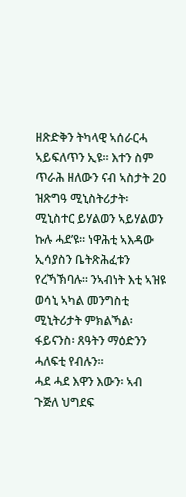ዘጽድቅን ትካላዊ ኣሰራርሓ ኣይፍለጥን ኢዩ። እተን ስም ጥራሕ ዘለውን ናብ ኣስታት 20 ዝጽግዓ ሚኒስትሪታት፡ ሚኒስተር ይሃልወን ኣይሃልወን ኩሉ ሓደ’ዩ። ነዋሕቲ ኣእዳው ኢሳያስን ቤትጽሕፈቱን የረኻኽባሉ። ንኣብነት እቲ ኣዝዩ ወሳኒ ኣካል መንግስቲ ሚኒትሪታት ምክልኻል፡ ፋይናንስ፡ ጸዓትን ማዕድንን ሓለፍቲ የብሉን።
ሓደ ሓደ እዋን እውን፡ ኣብ ጉጅለ ህግደፍ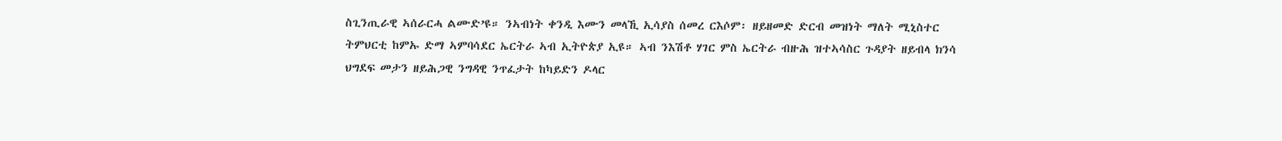ስጊንጢራዊ ኣሰራርሓ ልሙድ’ዩ። ንኣብነት ቀንዲ እሙን መላኺ ኢሳያስ ሰመረ ርእሶም፡ ዘይዘመድ ድርብ መዝነት ማለት ሚኒስተር ትምህርቲ ከምኡ ድማ ኣምባሳደር ኤርትራ ኣብ ኢትዮጵያ ኢዩ። ኣብ ንእሽቶ ሃገር ምስ ኤርትራ ብዙሕ ዝተኣሳስር ጉዳያት ዘይብላ ክንሳ ህግደፍ መታን ዘይሕጋዊ ንግዳዊ ንጥፈታት ከካይድን ዶላር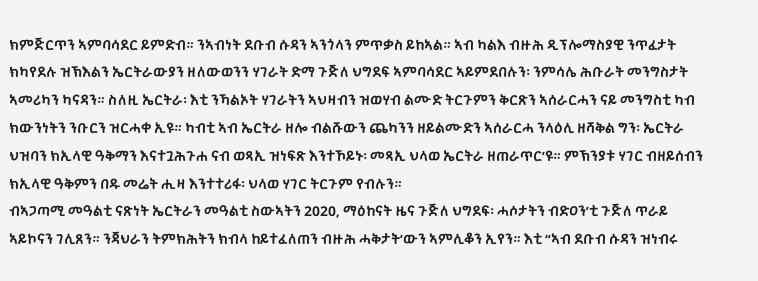ክምጅርጥን ኣምባሳደር ይምድብ። ንኣብነት ደቡብ ሱዳን ኣንጎላን ምጥቃስ ይከኣል። ኣብ ካልእ ብዙሕ ዲፕሎማስያዊ ንጥፈታት ክካየደሉ ዝኽእልን ኤርትራውያን ዘለውወንን ሃገራት ድማ ጉጅለ ህግደፍ ኣምባሳደር ኣይምደበሉን፡ ንምሳሌ ሕቡራት መንግስታት ኣመሪካን ካናዳን። ስለዚ ኤርትራ፡ እቲ ንኻልኦት ሃገራትን ኣህዛብን ዝወሃብ ልሙድ ትርጉምን ቅርጽን ኣሰራርሓን ናይ መንግስቲ ካብ ክውንነትን ንቡርን ዝርሓቀ ኢዩ። ካብቲ ኣብ ኤርትራ ዘሎ ብልሹውን ጨካንን ዘይልሙድን ኣሰራርሓ ንላዕሊ ዘሻቅል ግን፡ ኤርትራ ህዝባን ክኢላዊ ዓቅማን እናተጓሕጉሐ ናብ ወጻኢ ዝነፍጽ እንተኾይኑ፡ መጻኢ ህላወ ኤርትራ ዘጠራጥር’ዩ። ምኽንያቱ ሃገር ብዘይሰብን ክኢላዊ ዓቅምን በዱ መሬት ሒዛ እንተተሪፋ፡ ህላወ ሃገር ትርጉም የብሉን።
ብኣጋጣሚ መዓልቲ ናጽነት ኤርትራን መዓልቲ ስውኣትን 2020, ማዕከናት ዜና ጉጅለ ህግደፍ፡ ሓሶታትን ብድዐን’ቲ ጉጅለ ጥራይ ኣይኮናን ገሊጸን። ንጃህራን ትምክሕትን ክብላ ከይተፈለጠን ብዙሕ ሓቅታት’ውን ኣምሊቆን ኢየን። እቲ “ኣብ ደቡብ ሱዳን ዝነብሩ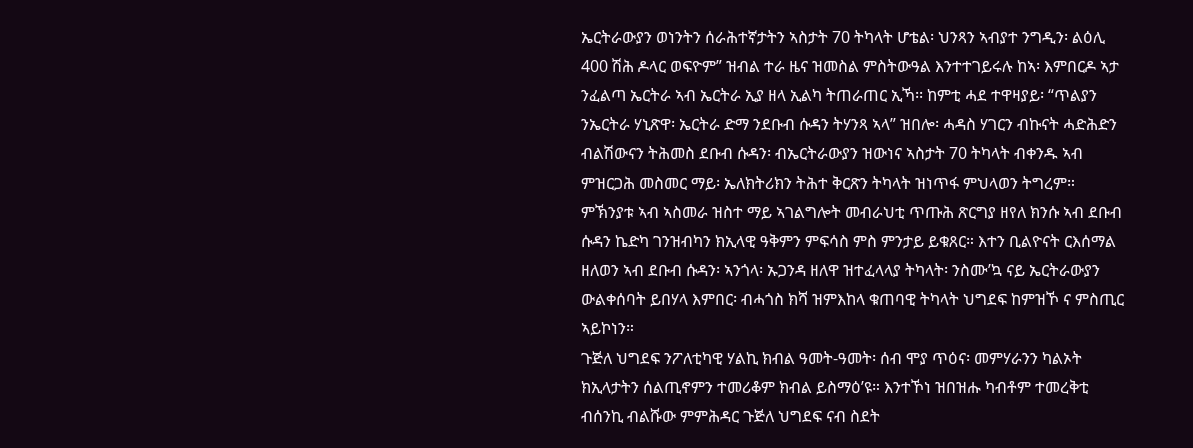ኤርትራውያን ወነንትን ሰራሕተኛታትን ኣስታት 70 ትካላት ሆቴል፡ ህንጻን ኣብያተ ንግዲን፡ ልዕሊ 400 ሽሕ ዶላር ወፍዮም” ዝብል ተራ ዜና ዝመስል ምስትውዓል እንተተገይሩሉ ከኣ፡ እምበርዶ ኣታ ንፈልጣ ኤርትራ ኣብ ኤርትራ ኢያ ዘላ ኢልካ ትጠራጠር ኢኻ፡፡ ከምቲ ሓደ ተዋዛያይ፡ “ጥልያን ንኤርትራ ሃኒጽዋ፡ ኤርትራ ድማ ንደቡብ ሱዳን ትሃንጻ ኣላ” ዝበሎ፡ ሓዳስ ሃገርን ብኩናት ሓድሕድን ብልሽውናን ትሕመስ ደቡብ ሱዳን፡ ብኤርትራውያን ዝውነና ኣስታት 70 ትካላት ብቀንዱ ኣብ ምዝርጋሕ መስመር ማይ፡ ኤለክትሪክን ትሕተ ቅርጽን ትካላት ዝነጥፋ ምህላወን ትግረም። ምኽንያቱ ኣብ ኣስመራ ዝስተ ማይ ኣገልግሎት መብራህቲ ጥጡሕ ጽርግያ ዘየለ ክንሱ ኣብ ደቡብ ሱዳን ኬድካ ገንዝብካን ክኢላዊ ዓቅምን ምፍሳስ ምስ ምንታይ ይቁጸር። እተን ቢልዮናት ርእሰማል ዘለወን ኣብ ደቡብ ሱዳን፡ ኣንጎላ፡ ኡጋንዳ ዘለዋ ዝተፈላላያ ትካላት፡ ንስሙ’ኳ ናይ ኤርትራውያን ውልቀሰባት ይበሃላ እምበር፡ ብሓጎስ ክሻ ዝምእከላ ቁጠባዊ ትካላት ህግደፍ ከምዝኾ ና ምስጢር ኣይኮነን።
ጉጅለ ህግደፍ ንፖለቲካዊ ሃልኪ ክብል ዓመት-ዓመት፡ ሰብ ሞያ ጥዕና፡ መምሃራንን ካልኦት ክኢላታትን ሰልጢኖምን ተመሪቆም ክብል ይስማዕ’ዩ። እንተኾነ ዝበዝሑ ካብቶም ተመረቅቲ ብሰንኪ ብልሹው ምምሕዳር ጉጅለ ህግደፍ ናብ ስደት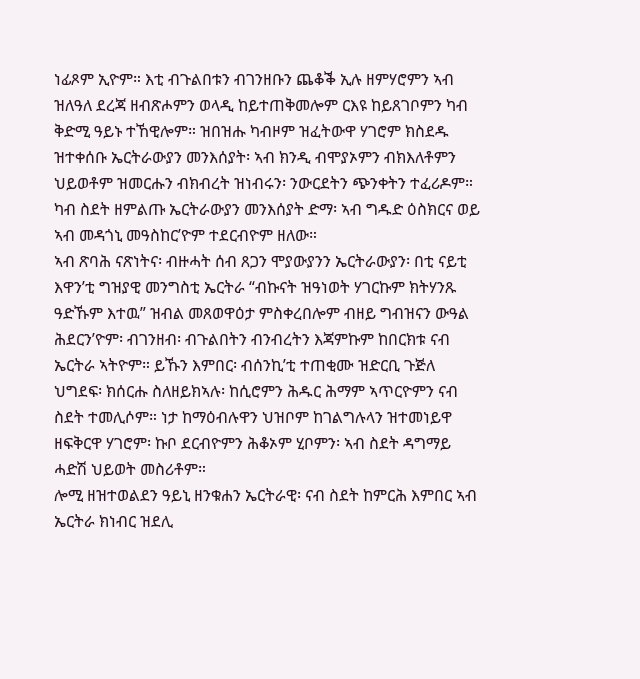ነፊጾም ኢዮም። እቲ ብጉልበቱን ብገንዘቡን ጨቆቕ ኢሉ ዘምሃሮምን ኣብ ዝለዓለ ደረጃ ዘብጽሖምን ወላዲ ከይተጠቅመሎም ርእዩ ከይጸገቦምን ካብ ቅድሚ ዓይኑ ተኸዊሎም። ዝበዝሑ ካብዞም ዝፈትውዋ ሃገሮም ክስደዱ ዝተቀሰቡ ኤርትራውያን መንእሰያት፡ ኣብ ክንዲ ብሞያኦምን ብክእለቶምን ህይወቶም ዝመርሑን ብክብረት ዝነብሩን፡ ንውርደትን ጭንቀትን ተፈሪዶም። ካብ ስደት ዘምልጡ ኤርትራውያን መንእሰያት ድማ፡ ኣብ ግዱድ ዕስክርና ወይ ኣብ መዳጎኒ መዓስከር’ዮም ተደርብዮም ዘለው።
ኣብ ጽባሕ ናጽነትና፡ ብዙሓት ሰብ ጸጋን ሞያውያንን ኤርትራውያን፡ በቲ ናይቲ እዋን’ቲ ግዝያዊ መንግስቲ ኤርትራ “ብኩናት ዝዓነወት ሃገርኩም ክትሃንጹ ዓድኹም እተዉ” ዝብል መጸወዋዕታ ምስቀረበሎም ብዘይ ግብዝናን ውዓል ሕደርን’ዮም፡ ብገንዘብ፡ ብጉልበትን ብንብረትን እጃምኩም ከበርክቱ ናብ ኤርትራ ኣትዮም። ይኹን እምበር፡ ብሰንኪ’ቲ ተጠቂሙ ዝድርቢ ጉጅለ ህግደፍ፡ ክሰርሑ ስለዘይክኣሉ፡ ከሲሮምን ሕዱር ሕማም ኣጥርዮምን ናብ ስደት ተመሊሶም። ነታ ከማዕብሉዋን ህዝቦም ከገልግሉላን ዝተመነይዋ ዘፍቅርዋ ሃገሮም፡ ኩቦ ደርብዮምን ሕቆኦም ሂቦምን፡ ኣብ ስደት ዳግማይ ሓድሽ ህይወት መስሪቶም።
ሎሚ ዘዝተወልደን ዓይኒ ዘንቁሐን ኤርትራዊ፡ ናብ ስደት ከምርሕ እምበር ኣብ ኤርትራ ክነብር ዝደሊ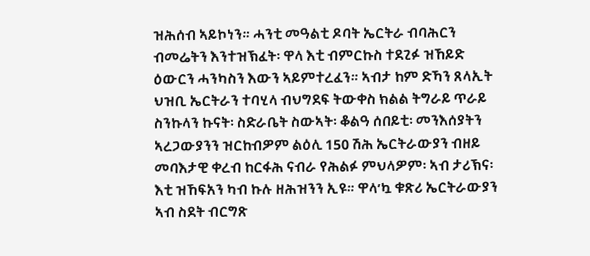ዝሕሰብ ኣይኮነን። ሓንቲ መዓልቲ ዶባት ኤርትራ ብባሕርን ብመሬትን እንተዝኽፈት፡ ዋላ እቲ ብምርኩስ ተደጊፉ ዝኸይድ ዕውርን ሓንካስን እውን ኣይምተረፈን። ኣብታ ከም ድኻን ጸላኢት ህዝቢ ኤርትራን ተባሂላ ብህግደፍ ትውቀስ ክልል ትግራይ ጥራይ ስንኩላን ኩናት፡ ስድራቤት ስውኣት፡ ቆልዓ ሰበይቲ፡ መንእሰያትን ኣረጋውያንን ዝርከብዎም ልዕሊ 150 ሽሕ ኤርትራውያን ብዘይ መባእታዊ ቀረብ ከርፋሕ ናብራ የሕልፉ ምህላዎም፡ ኣብ ታሪኽና፡ እቲ ዝኸፍአን ካብ ኩሉ ዘሕዝንን ኢዩ። ዋላ’ኳ ቁጽሪ ኤርትራውያን ኣብ ስደት ብርግጽ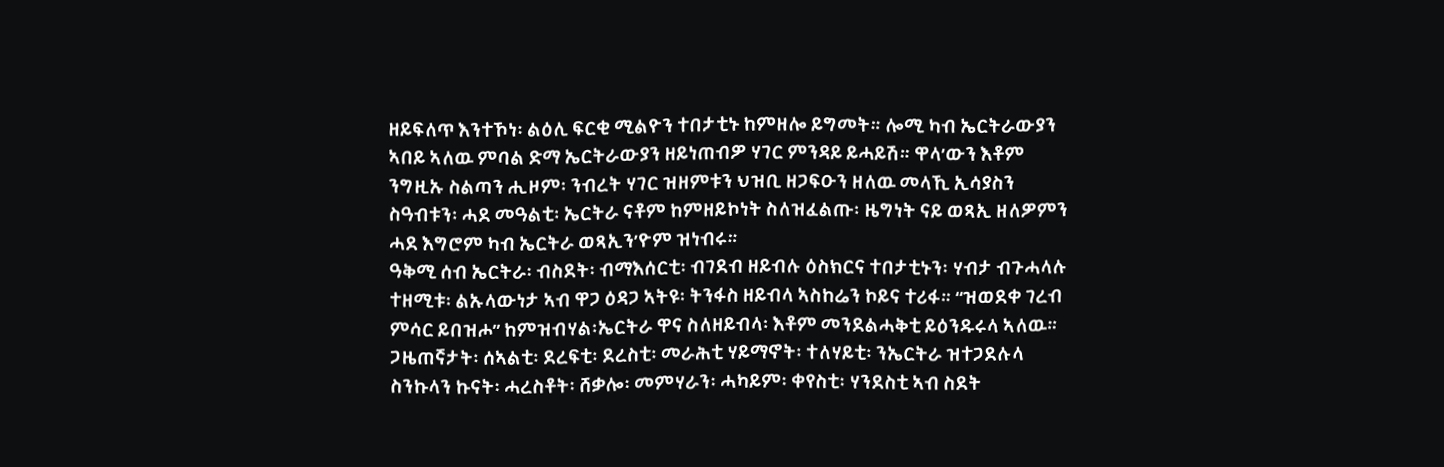ዘይፍለጥ እንተኾነ፡ ልዕሊ ፍርቂ ሚልዮን ተበታቲኑ ከምዘሎ ይግመት። ሎሚ ካብ ኤርትራውያን ኣበይ ኣለዉ ምባል ድማ ኤርትራውያን ዘይነጠብዎ ሃገር ምንዳይ ይሓይሽ። ዋላ’ውን እቶም ንግዚኡ ስልጣን ሒዞም፡ ንብረት ሃገር ዝዘምቱን ህዝቢ ዘጋፍዑን ዘለዉ መላኺ ኢሳያስን ስዓብቱን፡ ሓደ መዓልቲ፡ ኤርትራ ናቶም ከምዘይኮነት ስለዝፈልጡ፡ ዜግነት ናይ ወጻኢ ዘለዎምን ሓደ እግሮም ካብ ኤርትራ ወጻኢን’ዮም ዝነብሩ።
ዓቅሚ ሰብ ኤርትራ፡ ብስደት፡ ብማእሰርቲ፡ ብገደብ ዘይብሉ ዕስክርና ተበታቲኑን፡ ሃብታ ብጉሓላሉ ተዘሚቱ፡ ልኡላውነታ ኣብ ዋጋ ዕዳጋ ኣትዩ፡ ትንፋስ ዘይብላ ኣስከሬን ኮይና ተሪፋ። “ዝወደቀ ገረብ ምሳር ይበዝሖ” ከምዝብሃል፡ኤርትራ ዋና ስለዘይብላ፡ እቶም መንደልሓቅቲ ይዕንዱሩላ ኣለዉ። ጋዜጠኛታት፡ ሰኣልቲ፡ ደረፍቲ፡ ደረስቲ፡ መራሕቲ ሃይማኖት፡ ተለሃይቲ፡ ንኤርትራ ዝተጋደሉላ ስንኩላን ኩናት፡ ሓረስቶት፡ ሸቃሎ፡ መምሃራን፡ ሓካይም፡ ቀየስቲ፡ ሃንደስቲ ኣብ ስደት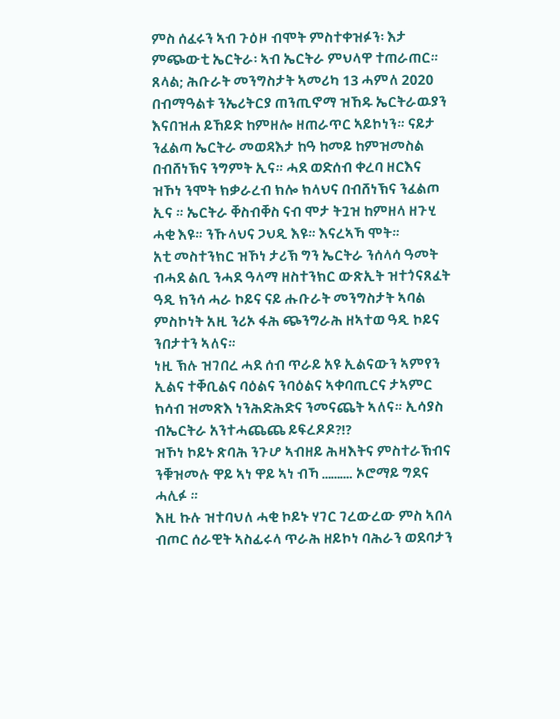ምስ ሰፈሩን ኣብ ጉዕዞ ብሞት ምስተቀዝፉን፡ እታ ምጭውቲ ኤርትራ፡ ኣብ ኤርትራ ምህላዋ ተጠራጠር።
ጸላል; ሕቡራት መንግስታት ኣመሪካ 13 ሓምለ 2020
በብማዓልቱ ንኤሪትርያ ጠንጢኖማ ዝኸዱ ኤርትራዉያን እናበዝሐ ይኸይድ ከምዘሎ ዘጠራጥር ኣይኮነን። ናይታ ንፈልጣ ኤርትራ መወዳእታ ከዓ ከመይ ከምዝመስል በብሸነኽና ንግምት ኢና። ሓደ ወድሰብ ቀረባ ዘርእና ዝኾነ ንሞት ክቃራረብ ክሎ ክላህና በብሸነኽና ንፈልጦ ኢና ። ኤርትራ ቐስብቐስ ናብ ሞታ ትጓዝ ከምዘላ ዘጉሂ ሓቂ እዩ። ንኹላህና ጋህዲ እዩ። እናረኣኻ ሞት።
አቲ መስተንክር ዝኾነ ታሪኽ ግን ኤርትራ ንሰላሳ ዓመት ብሓደ ልቢ ንሓደ ዓላማ ዘስተንክር ውጽኢት ዝተጎናጸፈት ዓዲ ክንሳ ሓራ ኮይና ናይ ሑቡራት መንግስታት ኣባል ምስኮነት አዚ ንሪኦ ፋሕ ጭንግራሕ ዘኣተወ ዓዲ ኮይና ንበታተን ኣለና።
ነዚ ኽሉ ዝገበረ ሓደ ሰብ ጥራይ አዩ ኢልናውን ኣምየን ኢልና ተቐቢልና ባዕልና ንባዕልና ኣቀባጢርና ታኣምር ክሳብ ዝመጽእ ነንሕድሕድና ንመናጨት ኣለና። ኢሳያስ ብኤርትራ አንተሓጨጨ ይፍረዶዶ?!?
ዝኾነ ኮይኑ ጽባሕ ንጉሆ ኣብዘይ ሕዛእትና ምስተራኽብና ንቑዝመሉ ዋይ ኣነ ዋይ ኣነ ብኻ ………. ኦሮማይ ግደና ሓሊፉ ።
እዚ ኩሉ ዝተባህለ ሓቂ ኮይኑ ሃገር ገረውረው ምስ ኣበላ ብጦር ሰራዊት ኣስፊሩላ ጥራሕ ዘይኮነ ባሕራን ወደባታን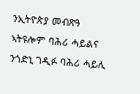ንኢትዮጵያ መብጽዓ ኣትዩሎም ባሕሪ ሓይልና ንጎድኒ ገዲፉ ባሕሪ ሓይሊ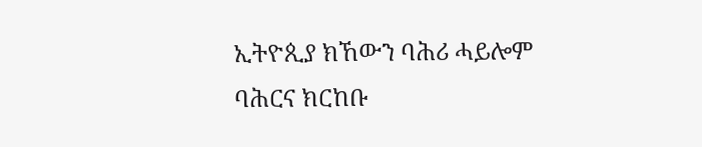ኢትዮጲያ ክኸውን ባሕሪ ሓይሎም ባሕርና ክርከቡ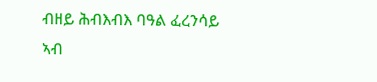ብዘይ ሕብእብእ ባዓል ፈረንሳይ ኣብ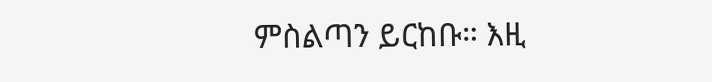ምስልጣን ይርከቡ። እዚ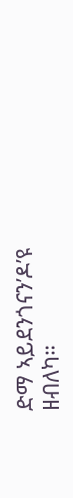ድማ ኣይደንጎናን’ዶ’ዩ ዘብለካ።